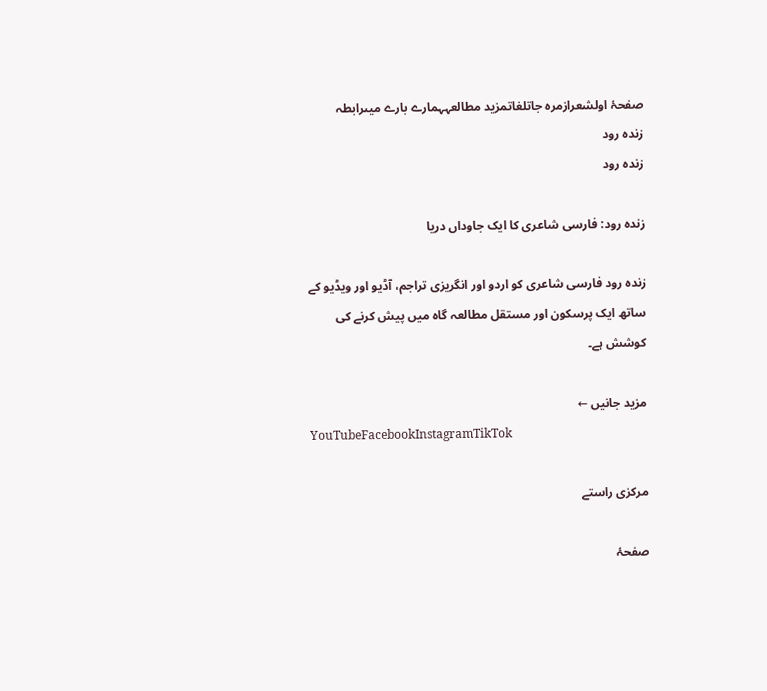صفحۂ اولشعرازمرہ جاتلغاتمزید مطالعہہمارے بارے میںرابطہ
زندہ رود
زندہ رود

زندہ رود: فارسی شاعری کا ایک جاوداں دریا

زندہ رود فارسی شاعری کو اردو اور انگریزی تراجم، آڈیو اور ویڈیو کے ساتھ ایک پرسکون اور مستقل مطالعہ گاہ میں پیش کرنے کی کوشش ہے۔

مزید جانیں ←
YouTubeFacebookInstagramTikTok

مرکزی راستے

صفحۂ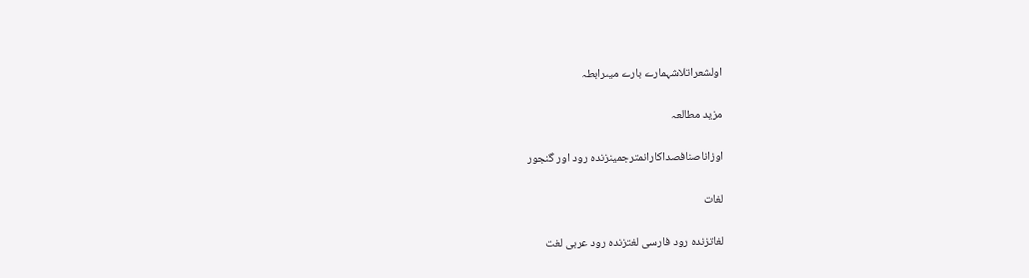اولشعراتلاشہمارے بارے میںرابطہ

مزید مطالعہ

اوزاناصنافصداکارانمترجمینزندہ رود اور گنجور

لغات

لغاتزندہ رود فارسی لغتزندہ رود عربی لغت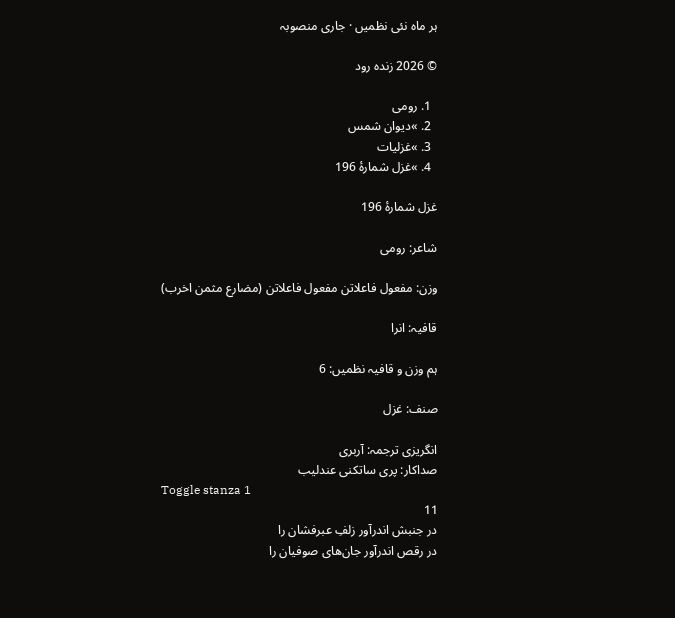ہر ماہ نئی نظمیں · جاری منصوبہ

© 2026 زندہ رود

  1. رومی
  2. »دیوان شمس
  3. »غزلیات
  4. »غزل شمارهٔ 196

غزل شمارهٔ 196

شاعر: رومی

وزن: مفعول فاعلاتن مفعول فاعلاتن (مضارع مثمن اخرب)

قافیہ: انرا

ہم وزن و قافیہ نظمیں: 6

صنف: غزل

انگریزی ترجمہ: آربری
صداکار: پری ساتکنی عندلیب
Toggle stanza 1
11
در جنبش اندرآور زلفِ عبرفشان را
در رقص اندرآور جان‌های صوفیان را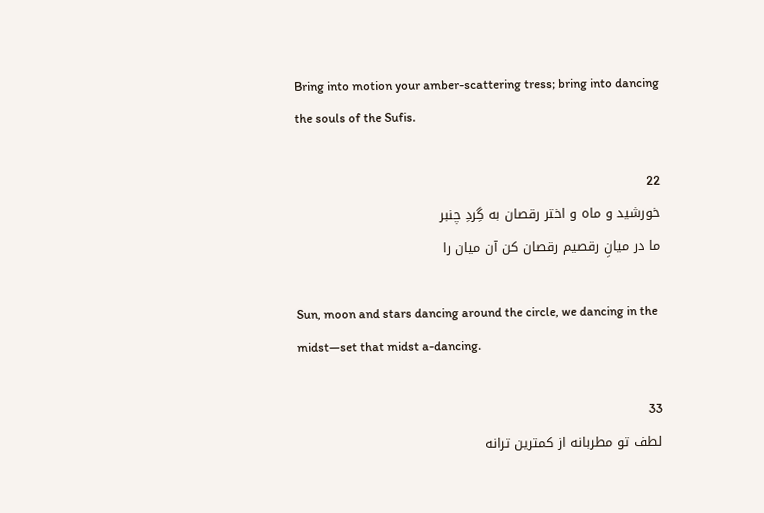Bring into motion your amber-scattering tress; bring into dancing the souls of the Sufis.

22
خورشید و ماه و اختر رقصان به گِردِ چنبر
ما در میانِ رقصیم رقصان کن آن میان را

Sun, moon and stars dancing around the circle, we dancing in the midst—set that midst a-dancing.

33
لطف تو مطربانه از کمترین ترانه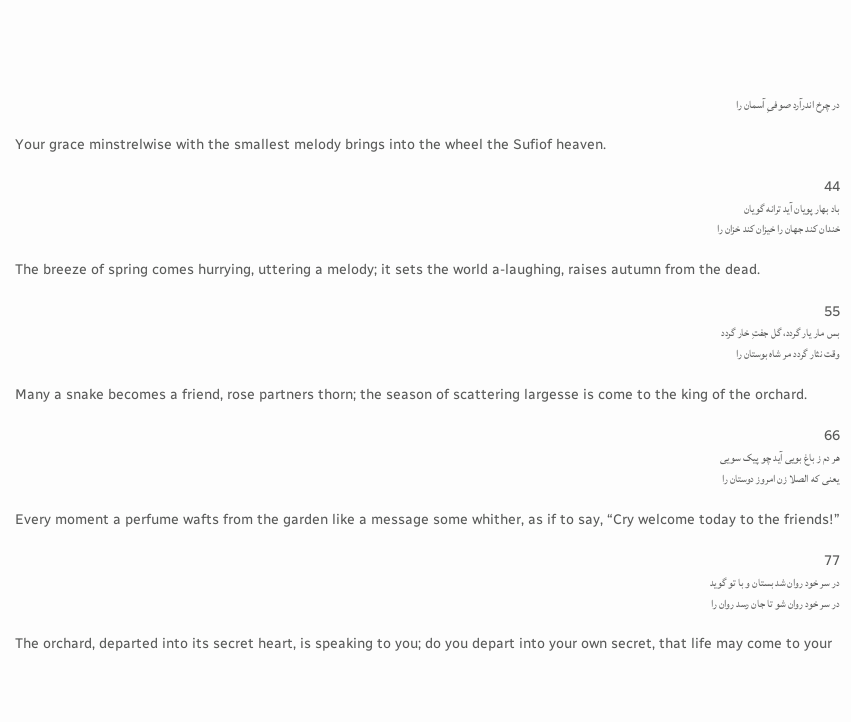در چرخ اندرآرد صوفیِ آسمان را

Your grace minstrelwise with the smallest melody brings into the wheel the Sufiof heaven.

44
باد بهار پویان آید ترانه گویان
خندان کند جهان را خیزان کند خزان را

The breeze of spring comes hurrying, uttering a melody; it sets the world a-laughing, raises autumn from the dead.

55
بس مار یار گردد، گل جفتِ خار گردد
وقت نثار گردد مر شاه بوستان را

Many a snake becomes a friend, rose partners thorn; the season of scattering largesse is come to the king of the orchard.

66
هر دم ز باغ بویی آید چو پیک سویی
یعنی که الصلا‌ زن امروز دوستان را

Every moment a perfume wafts from the garden like a message some whither, as if to say, “Cry welcome today to the friends!”

77
در سر خود روان شد بستان و با تو گوید
در سر خود روان شو تا جان رسد روان را

The orchard, departed into its secret heart, is speaking to you; do you depart into your own secret, that life may come to your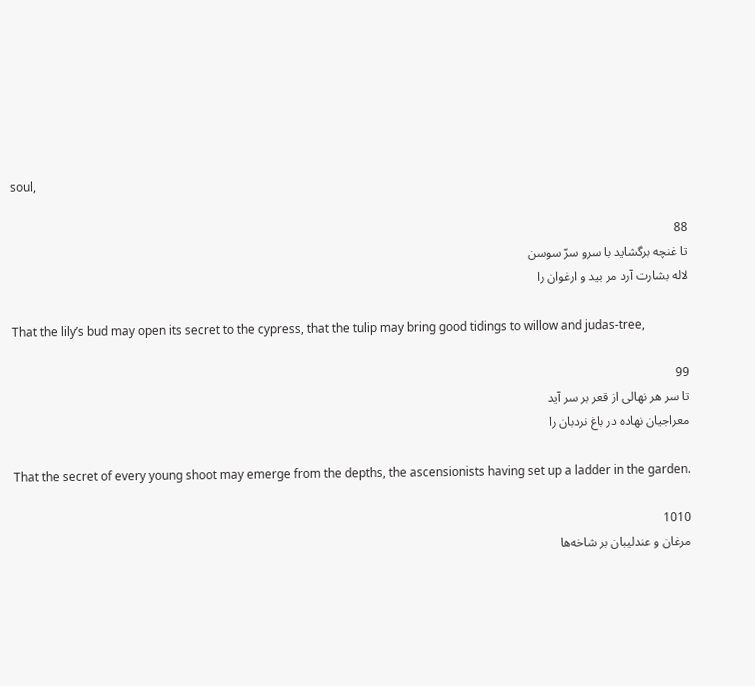soul,

88
تا غنچه برگشاید با سرو سرّ سوسن
لاله بشارت آرد مر بید و ارغوان را

That the lily’s bud may open its secret to the cypress, that the tulip may bring good tidings to willow and judas-tree,

99
تا سر هر نهالی از قعر بر سر آید
معراجیان نهاده در باغ نردبان را

That the secret of every young shoot may emerge from the depths, the ascensionists having set up a ladder in the garden.

1010
مرغان و عندلیبان بر شاخه‌ها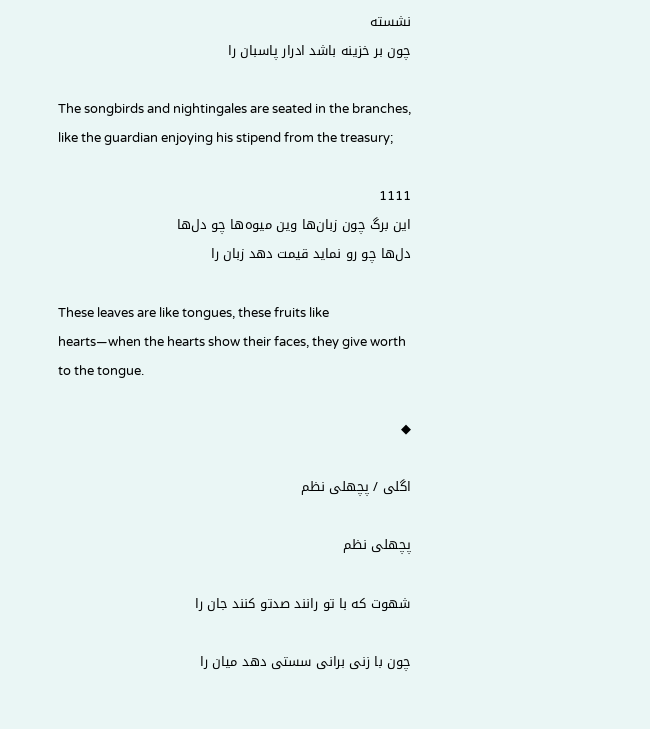نشسته
چون بر خزینه باشد ادرار پاسبان را

The songbirds and nightingales are seated in the branches, like the guardian enjoying his stipend from the treasury;

1111
این برگ چون زبان‌ها وین میوه‌ها چو دل‌ها
دل‌ها چو رو نماید قیمت دهد زبان را

These leaves are like tongues, these fruits like hearts—when the hearts show their faces, they give worth to the tongue.

◆

اگلی / پچھلی نظم

پچھلی نظم

شهوت که با تو رانند صدتو کنند جان را

چون با زنی برانی سستی دهد میان را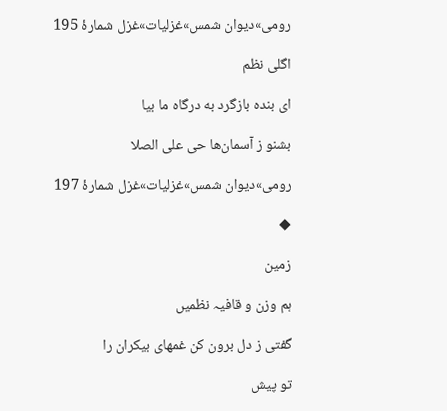رومی»دیوان شمس»غزلیات»غزل شمارهٔ 195

اگلی نظم

ای بنده بازگرد به درگاه ما بیا

بشنو ز آسمان‌ها حی علی الصلا

رومی»دیوان شمس»غزلیات»غزل شمارهٔ 197

◆

زمین

ہم وزن و قافیہ نظمیں

گفتی ز دل برون کن غمهای بیکران را

تو پیش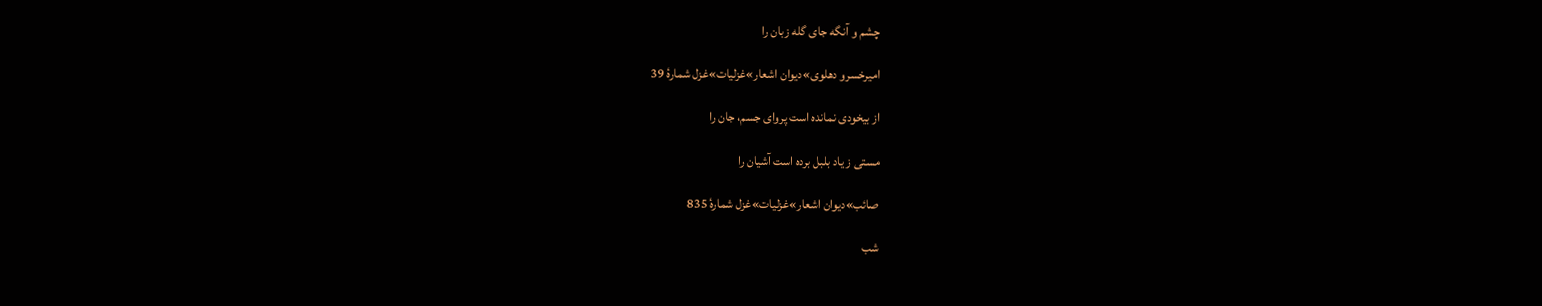چشم و آنگه جای گله زبان را

امیرخسرو دهلوی»دیوان اشعار»غزلیات»غزل شمارهٔ 39

از بیخودی نمانده است پروای جسم، جان را

مستی ز یاد بلبل برده است آشیان را

صائب»دیوان اشعار»غزلیات»غزل شمارهٔ 835

شب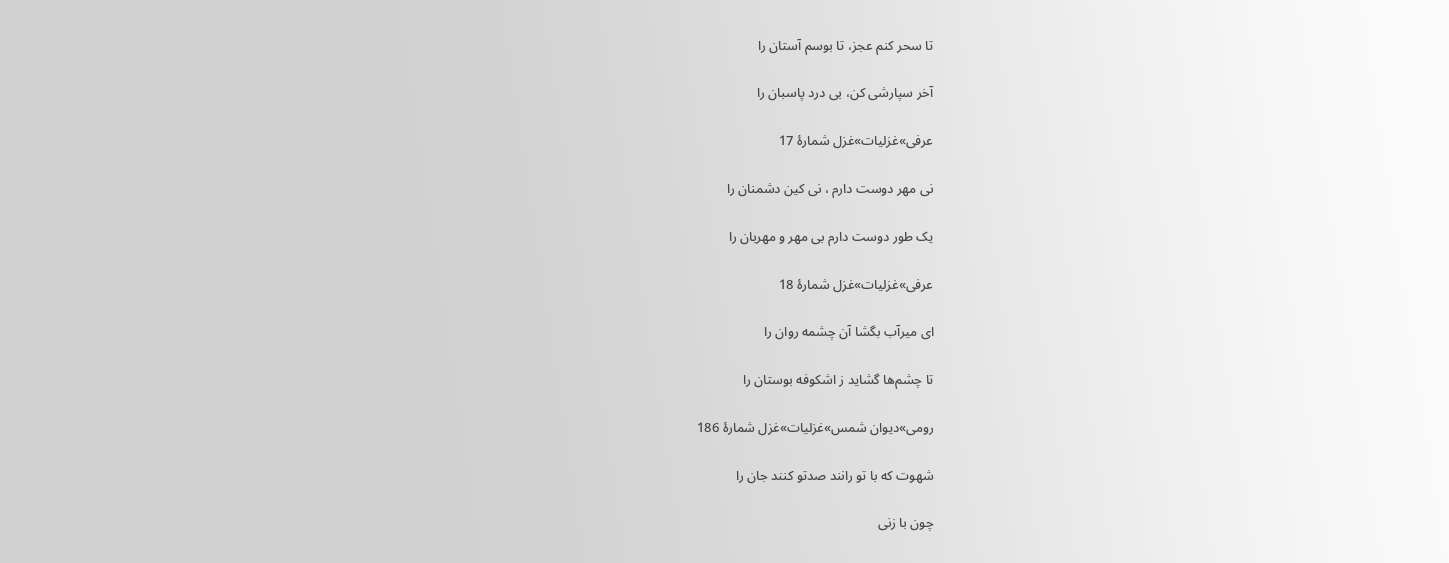تا سحر کنم عجز، تا بوسم آستان را

آخر سپارشی کن، بی درد پاسبان را

عرفی»غزلیات»غزل شمارهٔ 17

نی مهر دوست دارم ، نی کین دشمنان را

یک طور دوست دارم بی مهر و مهربان را

عرفی»غزلیات»غزل شمارهٔ 18

ای میرآب بگشا آن چشمه روان را

تا چشم‌ها گشاید ز اشکوفه بوستان را

رومی»دیوان شمس»غزلیات»غزل شمارهٔ 186

شهوت که با تو رانند صدتو کنند جان را

چون با زنی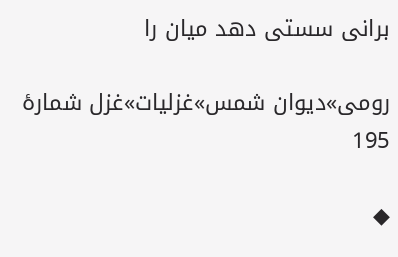برانی سستی دهد میان را

رومی»دیوان شمس»غزلیات»غزل شمارهٔ 195

◆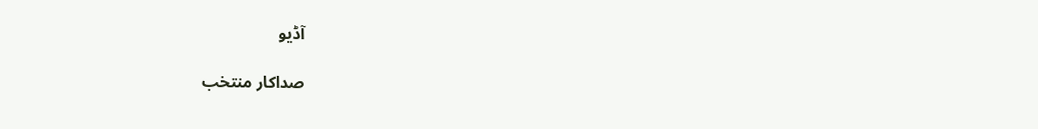آڈیو

صداکار منتخب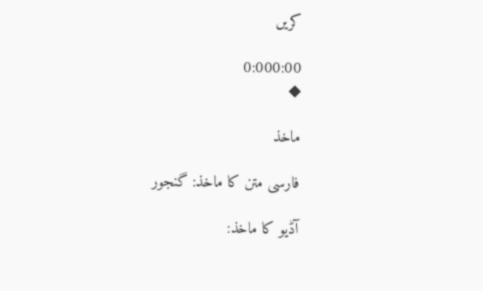کریں

0:000:00
◆

ماخذ

فارسی متن کا ماخذ: گنجور

آڈیو کا ماخذ: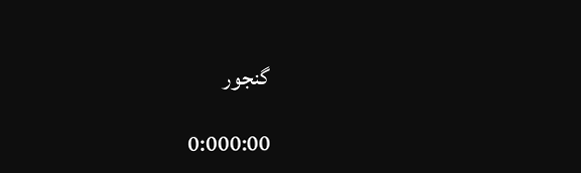گنجور

0:000:00